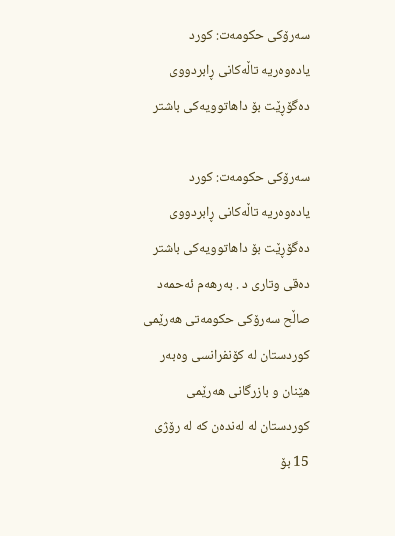سه‌رۆكی‌ حكومه‌ت: كورد یاده‌وه‌ریه‌ تاڵه‌كانی‌ ڕابردووی‌ ده‌گۆڕێت بۆ داهاتوویه‌كی‌ باشتر

سه‌رۆكی‌ حكومه‌ت: كورد یاده‌وه‌ریه‌ تاڵه‌كانی‌ ڕابردووی‌ ده‌گۆڕێت بۆ داهاتوویه‌كی‌ باشتر
ده‌قی‌ وتاری‌ د . به‌رهه‌م ئه‌حمه‌د صاڵح سه‌رۆكی‌ حكومه‌تی‌ هه‌رێمی‌ كوردستان له‌ كۆنفرانسی‌ وه‌به‌ر هێنان و بازرگانی‌ هه‌رێمی‌ كوردستان له‌ له‌نده‌ن كه‌ له‌ رۆژی‌ 15 بۆ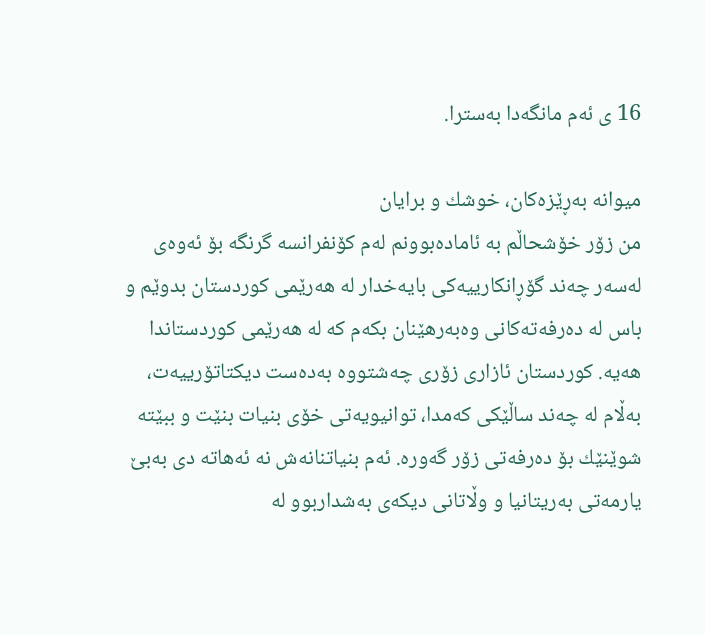16 ی‌ ئه‌م مانگه‌دا به‌سترا.

میوانه‌ به‌ڕێزه‌كان، خوشك و برایان
من زۆر خۆشحاڵم به‌ ئاماده‌بوونم له‌م كۆنفرانسه‌ گرنگه‌ بۆ ئه‌وه‌ی‌ له‌سه‌ر چه‌ند گۆڕانكارییه‌كی‌ بایه‌خدار له‌ هه‌رێمی‌ كوردستان بدوێم و باس له‌ ده‌رفه‌ته‌كانی‌ وه‌به‌رهێنان بكه‌م كه‌ له‌ هه‌رێمی‌ كوردستاندا هه‌یه‌. كوردستان ئازاری‌ زۆری‌ چه‌شتووه‌ به‌ده‌ست دیكتاتۆرییه‌ت، به‌ڵام له‌ چه‌ند ساڵێكی‌ كه‌مدا، توانیویه‌تی‌ خۆی‌ بنیات بنێت و ببێته‌ شوێنێك بۆ ده‌رفه‌تی‌ زۆر گه‌وره‌. ئه‌م بنیاتنانه‌ش نه‌ ئه‌هاته‌ دی‌ به‌بێ‌ یارمه‌تی‌ به‌ریتانیا و وڵاتانی‌ دیكه‌ی‌ به‌شداربوو له‌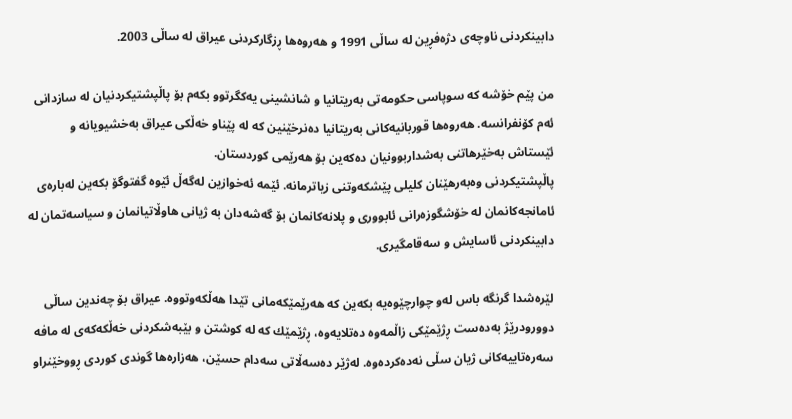دابینكردنی‌ ناوچه‌ی‌ دژه‌فڕین له‌ ساڵی‌ 1991 و هه‌روه‌ها ڕزگاركردنی‌ عیراق له‌ ساڵی‌ 2003.

من پێم خۆشه‌ كه‌ سوپاسی‌ حكومه‌تی‌ به‌ریتانیا و شانشینی‌ یه‌كگرتوو بكه‌م بۆ پاڵپشتیكردنیان له‌ سازدانی‌ ئه‌م كۆنفرانسه‌. هه‌روه‌ها قوربانیه‌كانی‌ به‌ریتانیا ده‌نرخێنین كه‌ له‌ پێناو خه‌ڵكی‌ عیراق به‌خشیویانه‌ و ئێستاش به‌خێرهاتنی‌ به‌شداربوونیان ده‌كه‌ین بۆ هه‌رێمی‌ كوردستان.
پاڵپشتیكردنی‌ وه‌به‌رهێنان كلیلی‌ پێشكه‌وتنی‌ زیاترمانه‌. ئێمه‌ ئه‌خوازین له‌گه‌ڵ ئێوه‌ گفتوگۆ بكه‌ین له‌باره‌ی‌ ئامانجه‌كانمان له‌ خۆشگوزه‌رانی‌ ئابووری‌ و پلانه‌كانمان بۆ گه‌شه‌دان به‌ ژیانی‌ هاوڵاتیانمان و سیاسه‌تمان له‌ دابینكردنی‌ ئاسایش و سه‌قامگیری‌.

لێره‌شدا گرنگه‌ باس له‌و چوارچێوه‌یه‌ بكه‌ین كه‌ هه‌رێمێكه‌مانی‌ تێدا هه‌ڵكه‌وتووه‌. عیراق بۆ چه‌ندین ساڵی‌ دوورودرێژ به‌ده‌ست ڕژێمێكی‌ زاڵمه‌وه‌ ده‌تلایه‌وه‌، ڕژێمێك كه‌ له‌ كوشتن و بێبه‌شكردنی‌ خه‌ڵكه‌كه‌ی‌ له‌ مافه‌ سه‌ره‌تاییه‌كانی‌ ژیان سڵی‌ نه‌ده‌كرده‌وه‌. له‌ژێر ده‌سه‌ڵاتی‌ سه‌دام حسێن، هه‌زاره‌ها گوندی‌ كوردی‌ ڕووخێنراو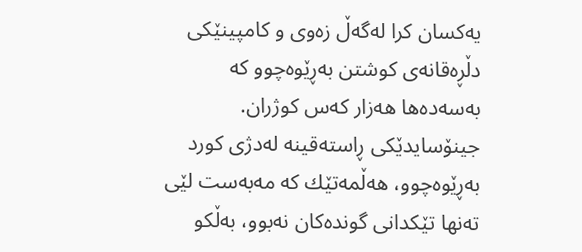یه‌كسان كرا له‌گه‌ڵ زه‌وی‌ و كامپینێكی‌ دڵڕه‌قانه‌ی‌ كوشتن به‌ڕێوه‌چوو كه‌ به‌سه‌ده‌ها هه‌زار كه‌س كوژران. جینۆسایدێكی‌ ڕاسته‌قینه‌ له‌دژی‌ كورد به‌ڕێوه‌چوو، هه‌ڵمه‌تێك كه‌ مه‌به‌ست لێی ته‌نها تێكدانی‌ گونده‌كان نه‌بوو، به‌ڵكو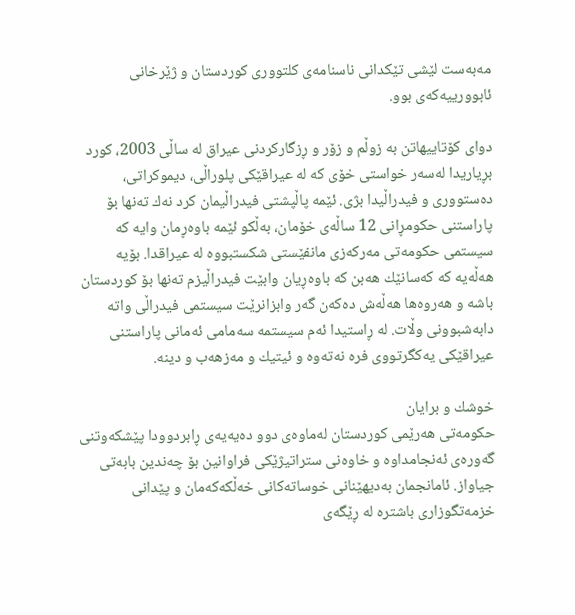مه‌به‌ست لێشی‌ تێكدانی‌ ناسنامه‌ی‌ كلتووری‌ كوردستان و ژێرخانی‌ ئابوورییه‌كه‌ی‌ بوو.

دوای‌ كۆتاییهاتن به‌ زوڵم و زۆر و ڕزگاركردنی‌ عیراق له‌ ساڵی‌ 2003، كورد بڕیاریدا له‌سه‌ر خواستی‌ خۆی‌ كه‌ له‌ عیراقێكی‌ پلوراڵی‌، دیموكراتی‌، ده‌ستووری‌ و فیدراڵیدا بژی‌. ئێمه‌ پاڵپشتی‌ فیدراڵیمان كرد نه‌ك ته‌نها بۆ پاراستنی‌ حكومڕانی‌ 12 ساڵه‌ی‌ خۆمان، به‌ڵكو ئێمه‌ باوه‌ڕمان وایه‌ كه‌ سیستمی‌ حكومه‌تی‌ مه‌ركه‌زی‌ مانفێستی‌ شكستبووه‌ له‌ عیراقدا. بۆیه‌ هه‌ڵه‌یه‌ كه‌ كه‌سانێك هه‌بن كه‌ باوه‌ڕیان وابێت فیدراڵیزم ته‌نها بۆ كوردستان باشه‌ و هه‌روه‌ها هه‌ڵه‌ش ده‌كه‌ن گه‌ر وابزانرێت سیستمی‌ فیدراڵی‌ واته‌ دابه‌شبوونی‌ وڵات. له‌ ڕاستیدا ئه‌م سیستمه‌ سه‌مامی‌ ئه‌مانی‌ پاراستنی‌ عیراقێكی‌ یه‌كگرتووی‌ فره‌ نه‌ته‌وه‌ و ئیتیك و مه‌زهه‌ب و دینه‌.

خوشك و برایان
حكومه‌تی‌ هه‌رێمی‌ كوردستان له‌ماوه‌ی‌ دوو ده‌یه‌یه‌ی‌ ڕابردوودا پێشكه‌وتنی‌ گه‌وره‌ی ئه‌نجامداوه‌ و خاوه‌نی‌ ستراتیژێكی‌ فراوانین بۆ چه‌ندین بابه‌تی‌ جیاواز. ئامانجمان به‌دیهێنانی‌ خوساته‌كانی‌ خه‌ڵكه‌كه‌مان و پێدانی‌ خزمه‌تگوزاری‌ باشتره‌ له‌ ڕێگه‌ی‌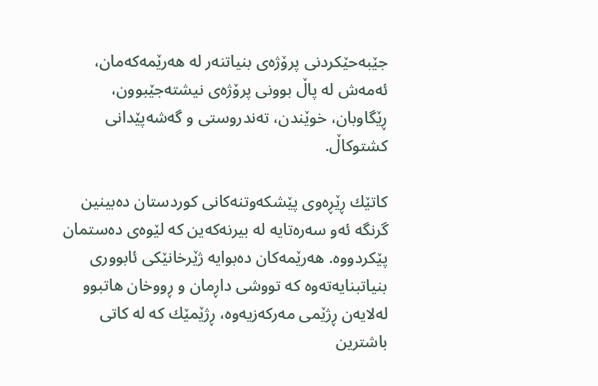جێبه‌حێكردنی‌ پرۆژه‌ی‌ بنیاتنه‌ر له‌ هه‌رێمه‌كه‌مان، ئه‌مه‌ش له‌ پاڵ بوونی‌ پرۆژه‌ی‌ نیشته‌جێبوون، ڕێگاوبان، خوێندن، ته‌ندروستی‌ و گه‌شه‌پێدانی‌ كشتوكاڵ.

كاتێك ڕێڕه‌وی‌ پێشكه‌وتنه‌كانی‌ كوردستان ده‌بینین گرنگه‌ ئه‌و سه‌ره‌تایه‌ له‌ بیرنه‌كه‌ین كه‌ لێوه‌ی‌ ده‌ستمان پێكردووه‌. هه‌رێمه‌كان ده‌بوایه‌ ژێرخانێكی‌ ئابووری‌ بنیاتبنایه‌ته‌وه‌ كه‌ تووشی‌ داڕمان و ڕووخان هاتبوو له‌لایه‌ن ڕژێمی‌ مه‌ركه‌زیه‌وه‌، ڕژێمێك كه‌ له‌ كاتی‌ باشترین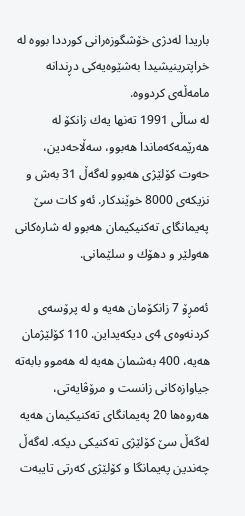باریدا له‌دژی‌ خۆشگوزه‌رانی‌ كورددا بووه‌ له‌ خراپترینیشیدا به‌شێوه‌یه‌كی‌ دڕندانه‌ مامه‌ڵه‌ی‌ كردووه‌.
له‌ ساڵی‌ 1991 ته‌نها یه‌ك زانكۆ له‌ هه‌رێمه‌كه‌ماندا هه‌بوو، سه‌ڵاحه‌دین، حه‌وت كۆلێژی‌ هه‌بوو له‌گه‌ڵ 31 به‌ش و نزیكه‌ی‌ 8000 خوێندكار. ئه‌و كات سێ‌ په‌یمانگای‌ ته‌كنیكیمان هه‌بوو له‌ شاره‌كانی‌ هه‌ولێر و دهۆك و سلێمانی‌.

ئه‌مڕۆ 7 زانكۆمان هه‌یه‌ و له‌ پرۆسه‌ی‌ كردنه‌وه‌ی‌ 4ی‌ دیكه‌یداین. 110 كۆلێژمان هه‌یه‌، 400 به‌شمان هه‌یه‌ له‌ هه‌موو بابه‌ته‌ جیاوازه‌كانی‌ زانست و مرۆڤایه‌تی‌، هه‌روه‌ها 20 په‌یمانگای‌ ته‌كنیكیمان هه‌یه‌ له‌گه‌ڵ سێ‌ كۆلێژی‌ ته‌كنیكی‌ دیكه‌. له‌گه‌ڵ چه‌ندین په‌یمانگا و كۆلێژی‌ كه‌رتی‌ تایبه‌ت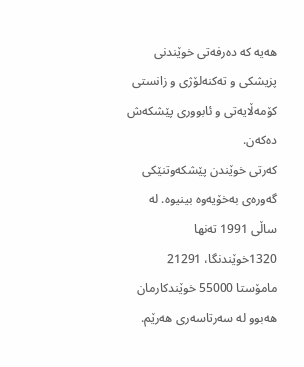هه‌یه‌ كه‌ ده‌رفه‌تی‌ خوێندنی‌ پزیشكی‌ و ته‌كنه‌لۆژی‌ و زانستی‌ كۆمه‌ڵایه‌تی‌ و ئابووری‌ پێشكه‌ش ده‌كه‌ن.
كه‌رتی‌ خوێندن پێشكه‌وتنێكی‌ گه‌وره‌ی‌ به‌خۆیه‌وه‌ بینیوه‌. له‌ ساڵی‌ 1991 ته‌نها 1320خوێندنگا، 21291 مامۆستا 55000 خوێندكارمان هه‌بوو له‌ سه‌رتاسه‌ری‌ هه‌رێم.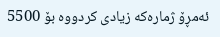ئه‌مڕۆ ژماره‌كه‌ زیادی‌ كردووه‌ بۆ 5500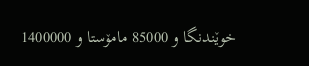خوێندنگا و 85000 مامۆستا و 1400000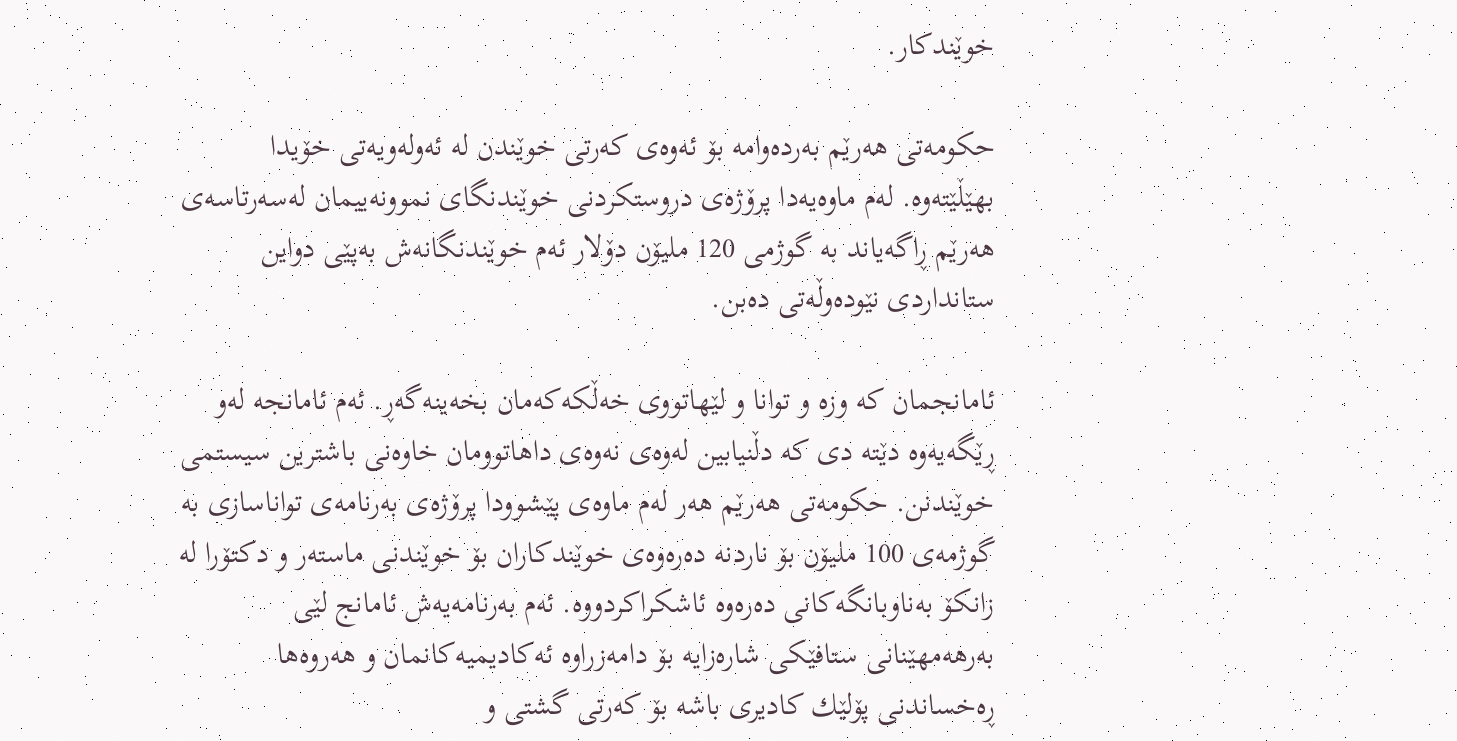خوێندكار.

حكومه‌تی‌ هه‌رێم به‌رده‌وامه‌ بۆ ئه‌وه‌ی‌ كه‌رتی‌ خوێندن له‌ ئه‌وله‌ویه‌تی‌ خۆیدا بهێڵێته‌وه‌. له‌م ماوه‌یه‌دا پرۆژه‌ی‌ دروستكردنی‌ خوێندنگای‌ نموونه‌ییمان له‌سه‌رتاسه‌ی‌ هه‌رێم ڕاگه‌یاند به‌ گوژمی‌ 120 ملیۆن دۆلار ئه‌م خوێندنگانه‌ش به‌پێی‌ دواین ستانداردی‌ نێوده‌وڵه‌تی‌ ده‌بن.

ئامانجمان كه‌ وزه‌ و توانا و لێهاتووی‌ خه‌ڵكه‌كه‌مان بخه‌ینه‌گه‌ڕ. ئه‌م ئامانجه‌ له‌و ڕێگه‌یه‌وه‌ دێته‌ دی‌ كه‌ دڵنیابین له‌وه‌ی‌ نه‌وه‌ی‌ داهاتوومان خاوه‌نی‌ باشترین سیستمی‌ خوێندنن. حكومه‌تی‌ هه‌رێم هه‌ر له‌م ماوه‌ی‌ پێشوودا پرۆژه‌ی‌ به‌رنامه‌ی‌ تواناسازی‌ به‌ گوژمه‌ی‌ 100 ملیۆن بۆ ناردنه‌ ده‌ره‌وه‌ی‌ خوێندكاران بۆ خوێندنی‌ ماسته‌ر و دكتۆرا له‌ زانكۆ به‌ناوبانگه‌كانی‌ ده‌ره‌وه‌ ئاشكراكردووه‌. ئه‌م به‌رنامه‌یه‌ش ئامانج لێی‌ به‌رهه‌مهێنانی‌ ستافێكی‌ شاره‌زایه‌ بۆ دامه‌زراوه‌ ئه‌كادیمیه‌كانمان و هه‌روه‌ها ڕه‌خساندنی‌ پۆلێك كادیری‌ باشه‌ بۆ كه‌رتی‌ گشتی‌ و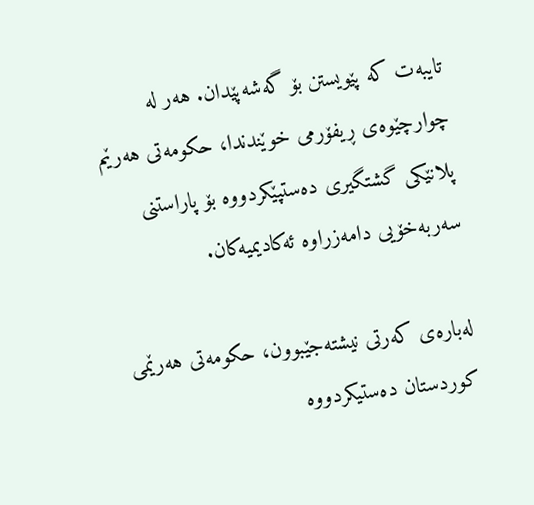تایبه‌ت كه‌ پێویستن بۆ گه‌شه‌پێدان. هه‌ر له‌ چوارچێوه‌ی‌ ڕیفۆرمی‌ خوێندندا، حكومه‌تی‌ هه‌رێم پلانێكی‌ گشتگیری‌ ده‌ستپێكردووه‌ بۆ پاراستنی‌ سه‌ربه‌خۆیی‌ دامه‌زراوه‌ ئه‌كادیمیه‌كان.

له‌باره‌ی‌ كه‌رتی‌ نیشته‌جێبوون، حكومه‌تی‌ هه‌رێمی‌ كوردستان ده‌ستیكردووه‌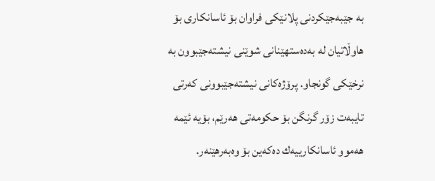به‌ جێبه‌جێكردنی‌ پلانێكی‌ فراوان بۆ ئاسانكاری‌ بۆ هاوڵاتیان له‌ به‌ده‌ستهێنانی‌ شوێنی‌ نیشته‌جێبوون به‌ نرخێكی‌ گونجاو. پرۆژه‌كانی‌ نیشته‌جێبوونی‌ كه‌رتی‌ تایبه‌ت زۆر گرنگن بۆ حكومه‌تی‌ هه‌رێم، بۆیه‌ ئێمه‌ هه‌موو ئاسانكارییه‌ك ده‌كه‌ین بۆ وه‌به‌رهێنه‌ر.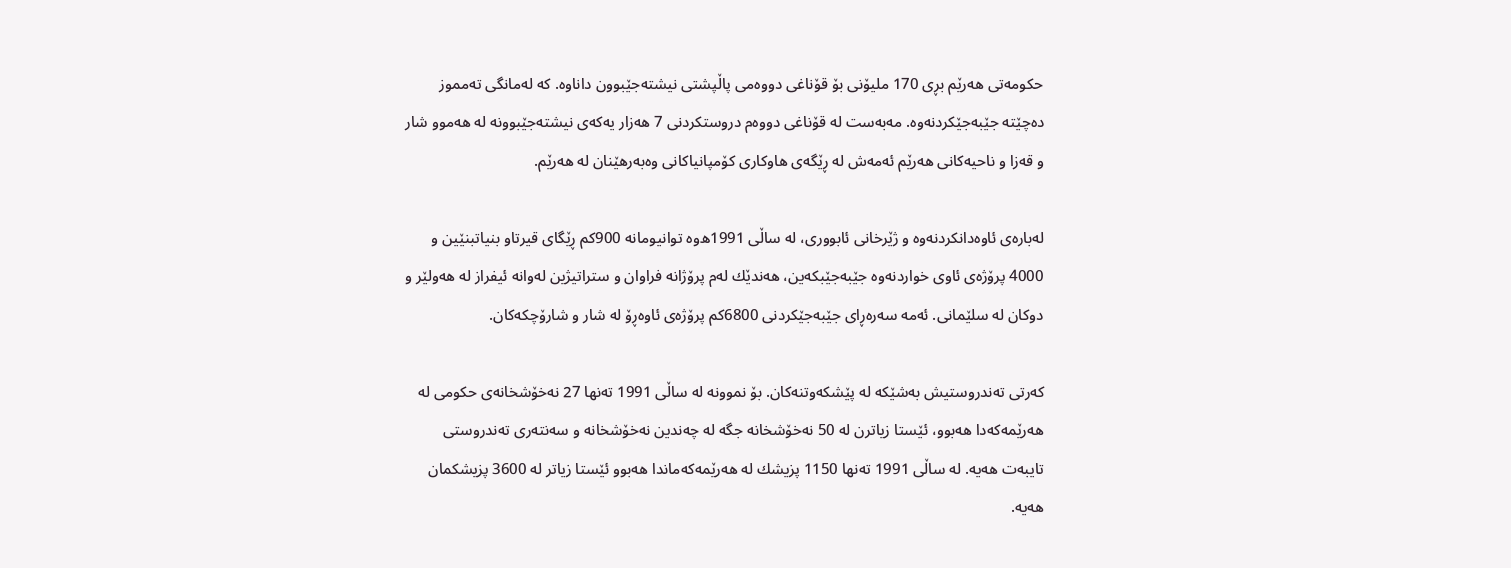حكومه‌تی‌ هه‌رێم بڕی‌ 170 ملیۆنی‌ بۆ قۆناغی‌ دووه‌می‌ پاڵپشتی‌ نیشته‌جێبوون داناوه‌. كه‌ له‌مانگی‌ ته‌مموز ده‌چێته‌ جێبه‌جێكردنه‌وه‌. مه‌به‌ست له‌ قۆناغی‌ دووه‌م دروستكردنی‌ 7 هه‌زار یه‌كه‌ی‌ نیشته‌جێبوونه‌ له‌ هه‌موو شار و قه‌زا و ناحیه‌كانی‌ هه‌رێم ئه‌مه‌ش له‌ ڕێگه‌ی‌ هاوكاری‌ كۆمپانیاكانی‌ وه‌به‌رهێنان له‌ هه‌رێم.

له‌باره‌ی‌ ئاوه‌دانكردنه‌وه‌ و ژێرخانی‌ ئابووری‌، له‌ ساڵی‌ 1991ه‌وه‌ توانیومانه‌ 900كم ڕێگای‌ قیرتاو بنیاتبنێین و 4000 پرۆژه‌ی‌ ئاوی‌ خواردنه‌وه‌ جێبه‌جێبكه‌ین، هه‌ندێك له‌م پرۆژانه‌ فراوان و ستراتیژین له‌وانه‌ ئیفراز له‌ هه‌ولێر و دوكان له‌ سلێمانی‌. ئه‌مه‌ سه‌ره‌ڕای‌ جێبه‌جێكردنی‌ 6800كم پرۆژه‌ی‌ ئاوه‌ڕۆ له‌ شار و شارۆچكه‌كان.

كه‌رتی‌ ته‌ندروستیش به‌شێكه‌ له‌ پێشكه‌وتنه‌كان. بۆ نموونه‌ له‌ ساڵی‌ 1991 ته‌نها 27 نه‌خۆشخانه‌ی‌ حكومی له‌ هه‌رێمه‌كه‌دا هه‌بوو، ئێستا زیاترن له‌ 50 نه‌خۆشخانه‌ جگه‌ له‌ چه‌ندین نه‌خۆشخانه‌ و سه‌نته‌ری‌ ته‌ندروستی‌ تایبه‌ت هه‌یه‌. له‌ ساڵی‌ 1991 ته‌نها 1150 پزیشك له‌ هه‌رێمه‌كه‌ماندا هه‌بوو ئێستا زیاتر له‌ 3600 پزیشكمان هه‌یه‌.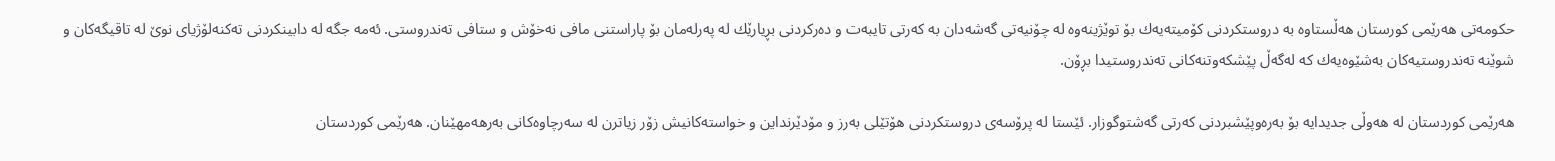حكومه‌تی‌ هه‌رێمی‌ كورستان هه‌ڵستاوه‌ به‌ دروستكردنی‌ كۆمیته‌یه‌ك بۆ توێژینه‌وه‌ له‌ چۆنیه‌تی‌ گه‌شه‌دان به‌ كه‌رتی‌ تایبه‌ت و ده‌ركردنی‌ بڕیارێك له‌ په‌رله‌مان بۆ پاراستنی‌ مافی‌ نه‌خۆش و ستافی‌ ته‌ندروستی‌. ئه‌مه‌ جگه‌ له‌ دابینكردنی‌ ته‌كنه‌لۆژیای‌ نوێ‌ له‌ تاقیگه‌كان و شوێنه‌ ته‌ندروستیه‌كان به‌شێوه‌یه‌ك كه‌ له‌گه‌ڵ پێشكه‌وتنه‌كانی‌ ته‌ندروستیدا بڕۆن.

هه‌رێمی‌ كوردستان له‌ هه‌وڵی‌ جدیدایه‌ بۆ به‌ره‌وپێشبردنی‌ كه‌رتی‌ گه‌شتوگوزار. ئێستا له‌ پرۆسه‌ی‌ دروستكردنی‌ هۆتێلی‌ به‌رز و مۆدێرنداین و خواسته‌كانیش زۆر زیاترن له‌ سه‌رچاوه‌كانی‌ به‌رهه‌مهێنان. هه‌رێمی‌ كوردستان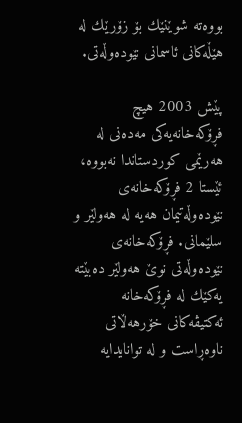بووه‌ته‌ شوێنێك بۆ زۆرێك له‌ هێڵه‌كانی‌ ئاسمانی‌ نێوده‌وڵه‌تی‌.

پێش 2003 هیچ فڕۆكه‌خانه‌یه‌كی‌ مه‌ده‌نی‌ له‌ هه‌رێمی‌ كوردستاندا نه‌بووه‌، ئێستا 2 فڕۆكه‌خانه‌ی‌ نێوده‌وڵه‌تیمان هه‌یه‌ له‌ هه‌ولێر و سلێمانی‌. فڕۆكه‌خانه‌ی‌ نێوده‌وڵه‌تی‌ نوێ‌ هه‌ولێر ده‌بێته‌ یه‌كێك له‌ فڕۆكه‌خانه‌ ئه‌كتیڤه‌كانی‌ خۆرهه‌ڵاتی‌ ناوه‌ڕاست و له‌ توانایدایه‌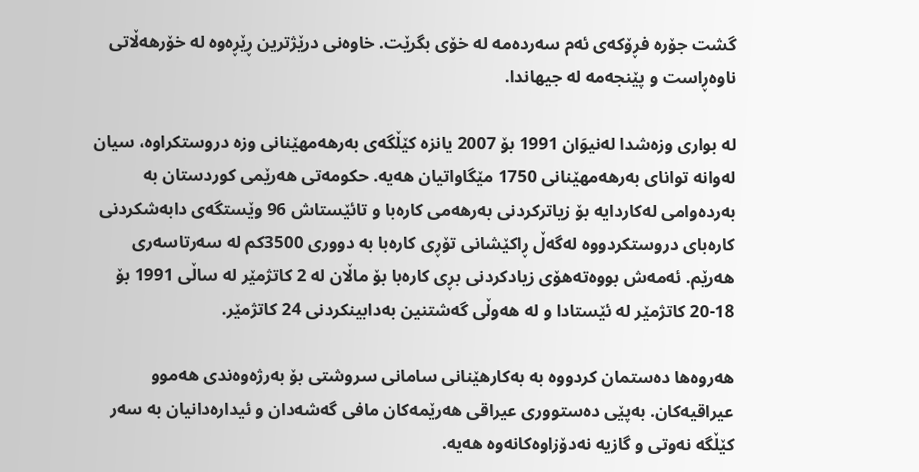گشت جۆره‌ فڕۆكه‌ی‌ ئه‌م سه‌رده‌مه‌ له‌ خۆی‌ بگرێت. خاوه‌نی‌ درێژترین ڕێڕه‌وه‌ له‌ خۆرهه‌ڵاتی‌ ناوه‌ڕاست و پێنجه‌مه‌ له‌ جیهاندا.

له‌ بواری‌ وزه‌شدا له‌نیوَان 1991 بۆ 2007 یانزه‌ كێڵگه‌ی‌ به‌رهه‌مهێنانی‌ وزه‌ دروستكراوه‌، سیان له‌وانه‌ توانای‌ به‌رهه‌مهێنانی‌ 1750 مێگاواتیان هه‌یه‌. حكومه‌تی‌ هه‌رێمی‌ كوردستان به‌ به‌رده‌وامی‌ له‌كاردایه‌ بۆ زیاتركردنی‌ به‌رهه‌می‌ كاره‌با و تائێستاش 96 وێستگه‌ی‌ دابه‌شكردنی‌ كاره‌بای‌ دروستكردووه‌ له‌گه‌ڵ ڕاكێشانی‌ تۆڕی‌ كاره‌با به‌ دووری‌ 3500كم له‌ سه‌رتاسه‌ری‌ هه‌رێم. ئه‌مه‌ش بووه‌ته‌هۆی‌ زیادكردنی‌ بڕی‌ كاره‌با بۆ ماڵان له‌ 2 كاتژمێر له‌ ساڵی‌ 1991 بۆ 18-20 كاتژمێر له‌ ئێستادا و له‌ هه‌وڵی‌ گه‌شتنین به‌دابینكردنی‌ 24 كاتژمێر.

هه‌روه‌ها ده‌ستمان كردووه‌ به‌ به‌كارهێنانی‌ سامانی‌ سروشتی‌ بۆ به‌رژه‌وه‌ندی‌ هه‌موو عیراقیه‌كان. به‌پێی‌ ده‌ستووری‌ عیراقی‌ هه‌رێمه‌كان مافی‌ گه‌شه‌دان و ئیداره‌دانیان به‌ سه‌ر كێڵگه‌ نه‌وتی‌ و گازیه‌ نه‌دۆزاوه‌كانه‌وه‌ هه‌یه‌.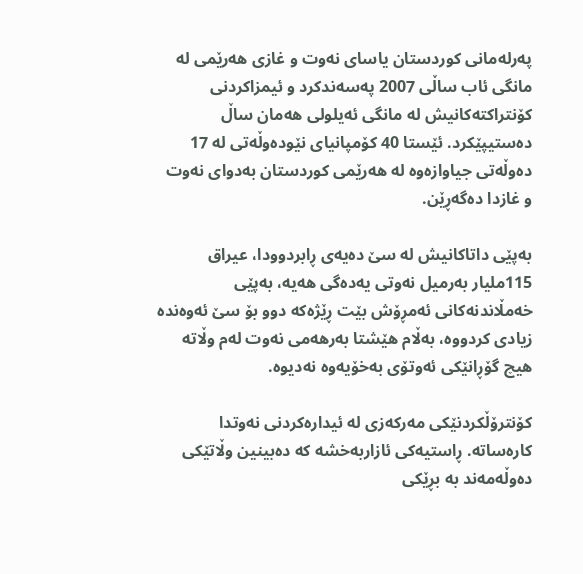په‌رله‌مانی‌ كوردستان یاسای‌ نه‌وت و غازی‌ هه‌رێمی‌ له‌ مانگی‌ ئاب ساڵی‌ 2007 په‌سه‌ندكرد و ئیمزاكردنی‌ كۆنتراكته‌كانیش له‌ مانگی‌ ئه‌یلولی‌ هه‌مان ساڵ ده‌ستیپێكرد. ئێستا 40 كۆمپانیای‌ نێوده‌وڵه‌تی‌ له‌ 17 ده‌وڵه‌تی‌ جیاوازه‌وه‌ له‌ هه‌رێمی‌ كوردستان به‌دوای‌ نه‌وت و غازدا ده‌گه‌ڕێن.

به‌پێی‌ داتاكانیش له‌ سێ‌ ده‌یه‌ی‌ ڕابردوودا، عیراق 115ملیار به‌رمیل نه‌وتی‌ یه‌ده‌گی‌ هه‌یه‌، به‌پێی‌ خه‌مڵاندنه‌كانی‌ ئه‌مڕۆش بێت ڕێژه‌كه‌ دوو بۆ سێ‌ ئه‌وه‌نده‌ زیادی‌ كردووه‌، به‌ڵام هێشتا به‌رهه‌می‌ نه‌وت له‌م وڵاته‌ هیچ گۆڕانێكی‌ ئه‌وتۆی‌ به‌خۆیه‌وه‌ نه‌دیوه‌.

كۆنترۆڵكردنێكی‌ مه‌ركه‌زی‌ له‌ ئیداره‌كردنی‌ نه‌وتدا كاره‌ساته‌. ڕاستیه‌كی‌ ئازاربه‌خشه‌ كه‌ ده‌بینین وڵاتێكی‌ ده‌وڵه‌مه‌ند به‌ بڕێكی‌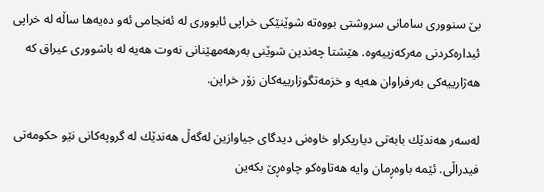بێ‌ سنووری‌ سامانی‌ سروشتی‌ بووه‌ته‌ شوێنێكی‌ خراپی‌ ئابووری‌ له‌ ئه‌نجامی‌ ئه‌و ده‌یه‌ها ساڵه‌ له‌ خراپی‌ ئیداره‌كردنی‌ مه‌ركه‌زییه‌وه‌. هێشتا چه‌ندین شوێنی‌ به‌رهه‌مهێنانی‌ نه‌وت هه‌یه‌ له‌ باشووری‌ عیراق كه‌ هه‌ژارییه‌كی‌ به‌رفراوان هه‌یه‌ و خزمه‌تگوزارییه‌كان زۆر خراپن.

له‌سه‌ر هه‌ندێك بابه‌تی‌ دیاریكراو خاوه‌نی‌ دیدگای‌ جیاوازین له‌گه‌ڵ هه‌ندێك له‌ گروپه‌كانی‌ نێو حكومه‌تی‌ فیدراڵی‌. ئێمه‌ باوه‌ڕمان وایه‌ هه‌تاوه‌كو چاوه‌ڕێ بكه‌ین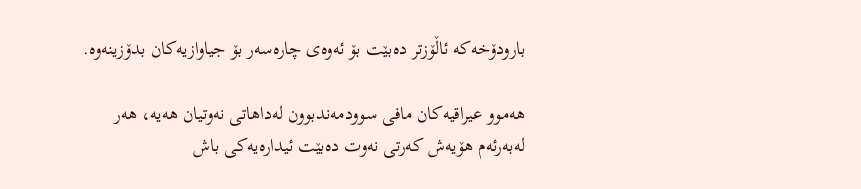بارودۆخه‌كه‌ ئاڵۆزتر ده‌بێت بۆ ئه‌وه‌ی‌ چاره‌سه‌ر بۆ جیاوازیه‌كان بدۆزینه‌وه‌.

هه‌موو عیراقیه‌كان مافی‌ سوودمه‌ندبوون له‌داهاتی‌ نه‌وتیان هه‌یه‌، هه‌ر له‌به‌رئه‌م هۆیه‌ش كه‌رتی‌ نه‌وت ده‌بێت ئیداره‌یه‌كی‌ باش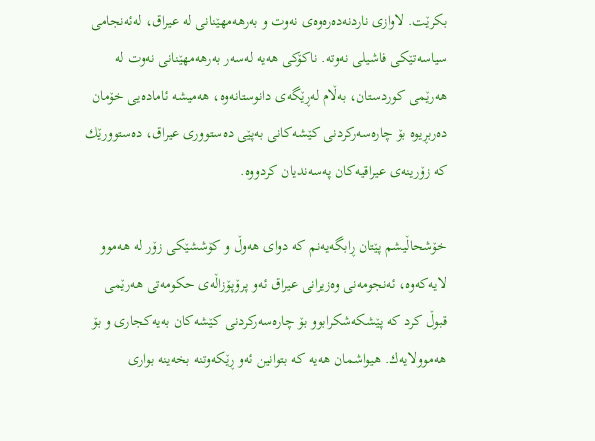بكرێت. لاوازی‌ ناردنه‌ده‌ره‌وه‌ی‌ نه‌وت و به‌رهه‌مهێنانی‌ له‌ عیراق، له‌ئه‌نجامی‌ سیاسه‌تێكی‌ فاشیلی‌ نه‌وته‌. ناكۆكی‌ هه‌یه‌ له‌سه‌ر به‌رهه‌مهێنانی‌ نه‌وت له‌ هه‌رێمی‌ كوردستان، به‌ڵام له‌ڕێگه‌ی‌ دانوستانه‌وه‌، هه‌میشه‌ ئاماده‌یی‌ خۆمان ده‌ربڕیوه‌ بۆ چاره‌سه‌ركردنی‌ كێشه‌كانی‌ به‌پێی‌ ده‌ستووری‌ عیراق، ده‌ستوورێك كه‌ زۆرینه‌ی‌ عیراقیه‌كان په‌سه‌ندیان كردووه‌.

خۆشحاڵیشم پێتان ڕابگه‌یه‌نم كه‌ دوای‌ هه‌وڵ و كۆششێكی‌ زۆر له‌ هه‌موو لایه‌كه‌وه‌، ئه‌نجومه‌نی‌ وه‌زیرانی‌ عیراق ئه‌و پرۆپۆزاڵه‌ی‌ حكومه‌تی‌ هه‌رێمی‌ قبوڵ كرد كه‌ پێشكه‌شكرابوو بۆ چاره‌سه‌ركردنی‌ كێشه‌كان به‌یه‌كجاری‌ و بۆ هه‌موولایه‌ك. هیواشمان هه‌یه‌ كه‌ بتوانین ئه‌و ڕێكه‌وتنه‌ بخه‌ینه‌ بواری‌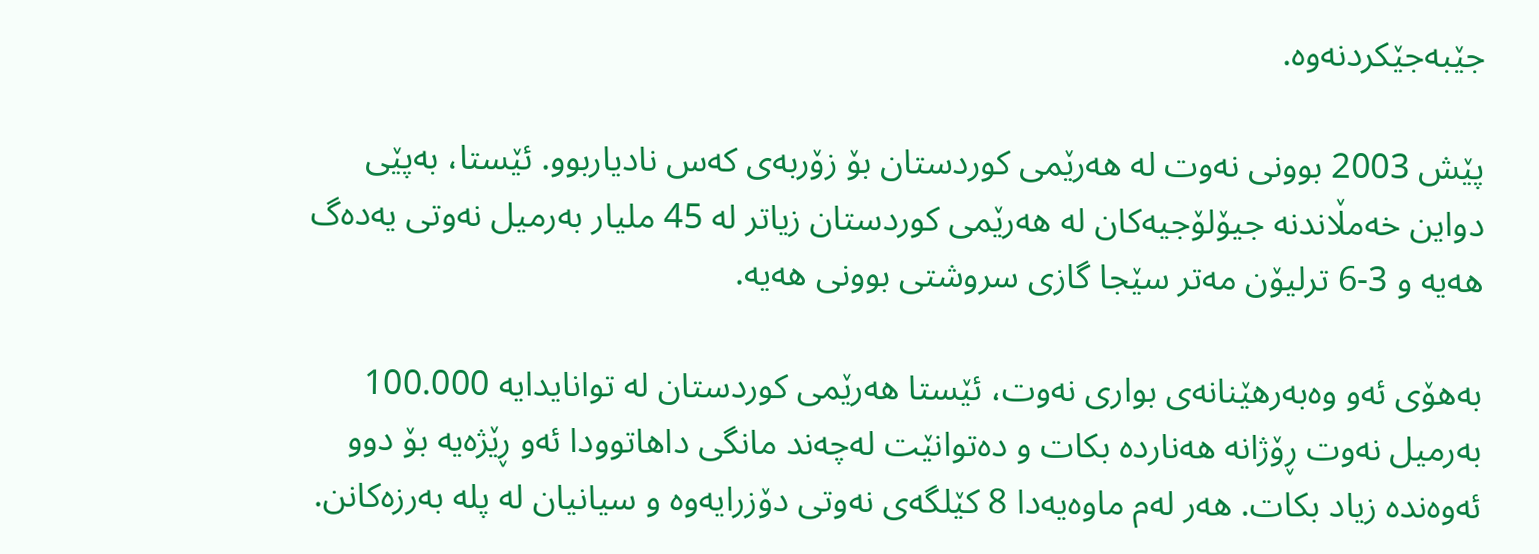جێبه‌جێكردنه‌وه‌.

پێش 2003 بوونی‌ نه‌وت له‌ هه‌رێمی‌ كوردستان بۆ زۆربه‌ی‌ كه‌س نادیاربوو. ئێستا، به‌پێی‌ دواین خه‌مڵاندنه‌ جیۆلۆجیه‌كان له‌ هه‌رێمی‌ كوردستان زیاتر له‌ 45 ملیار به‌رمیل نه‌وتی‌ یه‌ده‌گ هه‌یه‌ و 3-6 ترلیۆن مه‌تر سێجا گازی‌ سروشتی‌ بوونی‌ هه‌یه‌.

به‌هۆی‌ ئه‌و وه‌به‌رهێنانه‌ی‌ بواری‌ نه‌وت، ئێستا هه‌رێمی‌ كوردستان له‌ توانایدایه‌ 100.000 به‌رمیل نه‌وت ڕۆژانه‌ هه‌نارده‌ بكات و ده‌توانێت له‌چه‌ند مانگی‌ داهاتوودا ئه‌و ڕێژه‌یه‌ بۆ دوو ئه‌وه‌نده‌ زیاد بكات. هه‌ر له‌م ماوه‌یه‌دا 8 كێلگه‌ی‌ نه‌وتی‌ دۆزرایه‌وه‌ و سیانیان له‌ پله‌ به‌رزه‌كانن.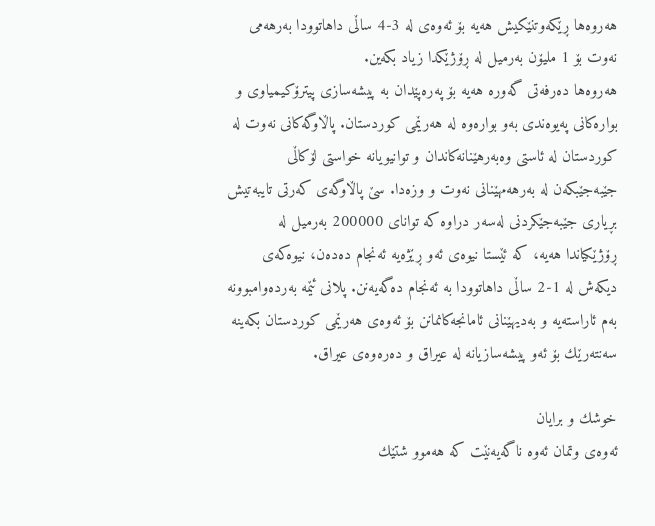هه‌روه‌ها ڕێكه‌وتنێكیش هه‌یه‌ بۆ ئه‌وه‌ی‌ له‌ 3-4 ساڵی‌ داهاتوودا به‌رهه‌می‌ نه‌وت بۆ 1 ملیۆن به‌رمیل له‌ ڕۆژێكدا زیاد بكه‌ین.
هه‌روه‌ها ده‌رفه‌تی‌ گه‌وره‌ هه‌یه‌ بۆ په‌ره‌پێدان به‌ پیشه‌سازی‌ پیترۆكیمیاوی‌ و بواره‌كانی‌ په‌یوه‌ندی‌ به‌و بواره‌وه‌ له‌ هه‌رێمی‌ كوردستان. پاڵاوگه‌كانی‌ نه‌وت له‌ كوردستان له‌ ئاستی‌ وه‌به‌رهێنانه‌كاندان و توانیویانه‌ خواستی‌ لۆكاڵی‌ جێبه‌جێبكه‌ن له‌ به‌رهه‌مهێنانی‌ نه‌وت و وزه‌دا. سێ‌ پاڵاوگه‌ی‌ كه‌رتی‌ تایبه‌تیش بڕیاری‌ جێبه‌جێكردنی‌ له‌سه‌ر دراوه‌ كه‌ توانای‌ 200000 به‌رمیل له‌ ڕۆژێكیاندا هه‌یه‌، كه‌ ئێستا نیوه‌ی‌ ئه‌و ڕێژه‌یه‌ ئه‌نجام ده‌ده‌ن، نیوه‌كه‌ی‌ دیكه‌ش له‌ 1-2 ساڵی‌ داهاتوودا به‌ ئه‌نجام ده‌گه‌یه‌نن. پلانی‌ ئێمه‌ به‌رده‌وامبوونه‌ به‌م ئاراسته‌یه‌ و به‌دیهێنانی‌ ئامانجه‌كانمانن بۆ ئه‌وه‌ی‌ هه‌رێمی‌ كوردستان بكه‌ینه‌ سه‌نته‌رێك بۆ ئه‌و پیشه‌سازیانه‌ له‌ عیراق و ده‌ره‌وه‌ی‌ عیراق.

خوشك و برایان
ئه‌وه‌ی‌ وتمان ئه‌وه‌ ناگه‌یه‌نێت كه‌ هه‌موو شتێك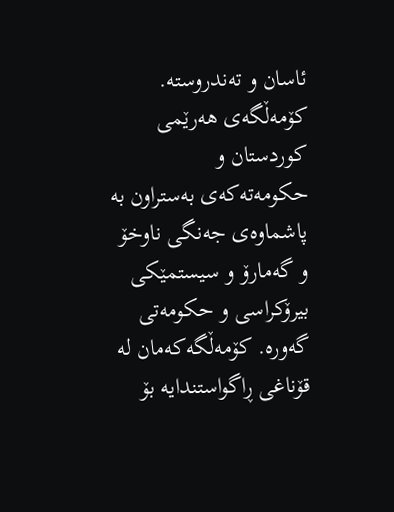ئاسان و ته‌ندروسته‌. كۆمه‌ڵگه‌ی‌ هه‌رێمی‌ كوردستان و حكومه‌ته‌كه‌ی‌ به‌ستراون به‌ پاشماوه‌ی‌ جه‌نگی‌ ناوخۆ و گه‌مارۆ و سیستمێكی‌ بیرۆكراسی‌ و حكومه‌تی‌ گه‌وره‌. كۆمه‌ڵگه‌كه‌مان له‌ قۆناغی‌ ڕاگواستندایه‌ بۆ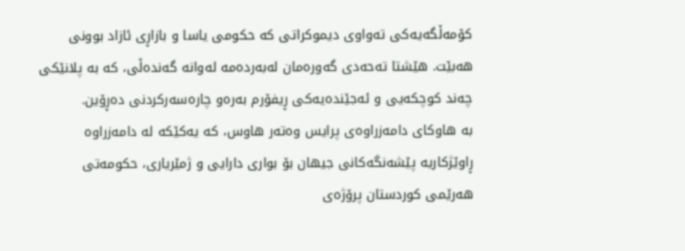كۆمه‌ڵگه‌یه‌كی‌ ته‌واوی‌ دیموكراتی‌ كه‌ حكومی‌ یاسا و بازاڕی‌ ئازاد بوونی‌ هه‌بێت. هێشتا ته‌حه‌دی‌ گه‌وره‌مان له‌به‌رده‌مه‌ له‌وانه‌ گه‌نده‌ڵی‌، كه‌ به‌ پلانێكی‌ چه‌ند كوچكه‌یی‌ و ئه‌جێنده‌یه‌كی‌ ڕیفۆرم به‌ره‌و چاره‌سه‌ركردنی‌ ده‌ڕۆین.
به‌ هاوكای‌ دامه‌زراوه‌ی‌ پرایس وه‌ته‌ر هاوس، كه‌ یه‌كێكه‌ له‌ دامه‌زراوه‌ ڕاوێژكاریه‌ پێشه‌نگه‌كانی‌ جیهان بۆ بواری‌ دارایی‌ و ژمێریاری‌، حكومه‌تی‌ هه‌رێمی‌ كوردستان پرۆژه‌ی‌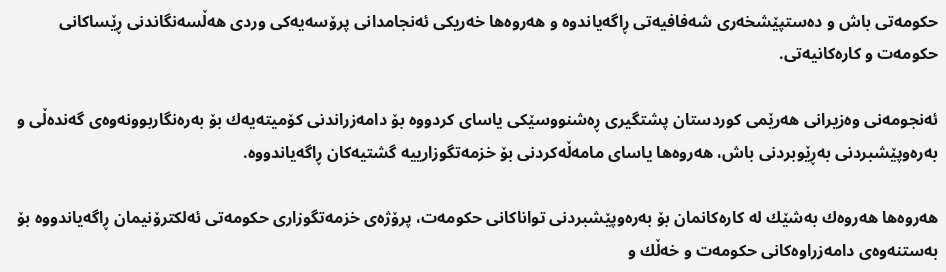حكومه‌تی‌ باش و ده‌ستپێشخه‌ری‌ شه‌فافیه‌تی‌ ڕاگه‌یاندوه‌ و هه‌روه‌ها خه‌ریكی‌ ئه‌نجامدانی‌ پرۆسه‌یه‌كی‌ وردی‌ هه‌ڵسه‌نگاندنی‌ ڕێساكانی‌ حكومه‌ت و كاره‌كانیه‌تی‌.

ئه‌نجومه‌نی‌ وه‌زیرانی‌ هه‌رێمی‌ كوردستان پشتگیری‌ ڕه‌شنووسێكی‌ یاسای‌ كردووه‌ بۆ دامه‌زراندنی‌ كۆمیته‌یه‌ك بۆ به‌ره‌نگاربوونه‌وه‌ی‌ گه‌نده‌ڵی‌ و به‌ره‌وپێشبردنی‌ به‌ڕێوبردنی‌ باش، هه‌روه‌ها یاسای‌ مامه‌ڵه‌كردنی‌ بۆ خزمه‌تگوزارییه‌ گشتیه‌كان ڕاگه‌یاندووه‌.

هه‌روه‌ها هه‌روه‌ك به‌شێك له‌ كاره‌كانمان بۆ به‌ره‌وپێشبردنی‌ تواناكانی‌ حكومه‌ت، پرۆژه‌ی‌ خزمه‌تگوزاری‌ حكومه‌تی‌ ئه‌لكترۆنیمان ڕاگه‌یاندووه‌ بۆ به‌ستنه‌وه‌ی‌ دامه‌زراوه‌كانی‌ حكومه‌ت و خه‌ڵك و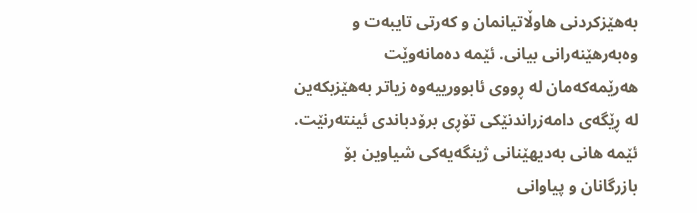به‌هێزكردنی‌ هاوڵاتیانمان و كه‌رتی‌ تایبه‌ت و وه‌به‌رهێنه‌رانی‌ بیانی‌. ئێمه‌ ده‌مانه‌وێت هه‌رێمه‌كه‌مان له‌ ڕووی‌ ئابوورییه‌وه‌ زیاتر به‌هێزبكه‌ین له‌ ڕێگه‌ی‌ دامه‌زراندنێكی‌ تۆڕی‌ برۆدباندی‌ ئینته‌رنێت.
ئێمه‌ هانی‌ به‌دیهێنانی‌ ژینگه‌یه‌كی‌ شیاوین بۆ بازرگانان و پیاوانی‌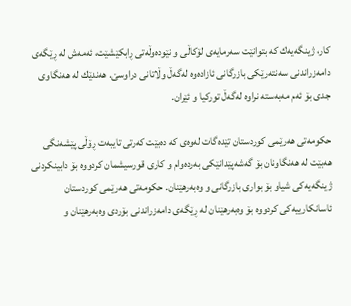كار، ژینگه‌یه‌ك كه‌ بتوانێت سه‌رمایه‌ی‌ لۆكاڵی‌ و نێوده‌وڵه‌تی‌ ڕابكێشێت، ئه‌مه‌ش له‌ ڕێگه‌ی‌ دامه‌زراندنی‌ سه‌نته‌رێكی‌ بازرگانی‌ ئازاده‌وه‌ له‌گه‌ڵ وڵاتانی‌ دراوسێ‌. هه‌ندێك له‌ هه‌نگاوی‌ جدی‌ بۆ ئه‌م مه‌به‌سته‌ نراوه‌ له‌گه‌ڵ توركیا و ئێران.

حكومه‌تی‌ هه‌رێمی‌ كوردستان تێده‌گات له‌وه‌ی‌ كه‌ ده‌بێت كه‌رتی‌ تایبه‌ت ڕۆڵی‌ پێشه‌نگی‌ هه‌بێت له‌ هه‌نگاونان بۆ گه‌شه‌پێدانێكی‌ به‌رده‌وام و كاری‌ قورسیشمان كردووه‌ بۆ دابینكردنی‌ ژینگه‌یه‌كی‌ شیاو بۆ بواری‌ بازرگانی‌ و وه‌به‌رهێنان. حكومه‌تی‌ هه‌رێمی‌ كوردستان ئاسانكارییه‌كی‌ كردووه‌ بۆ وه‌به‌رهێنان له‌ ڕێگه‌ی‌ دامه‌زراندنی‌ بۆردی‌ وه‌به‌رهێنان و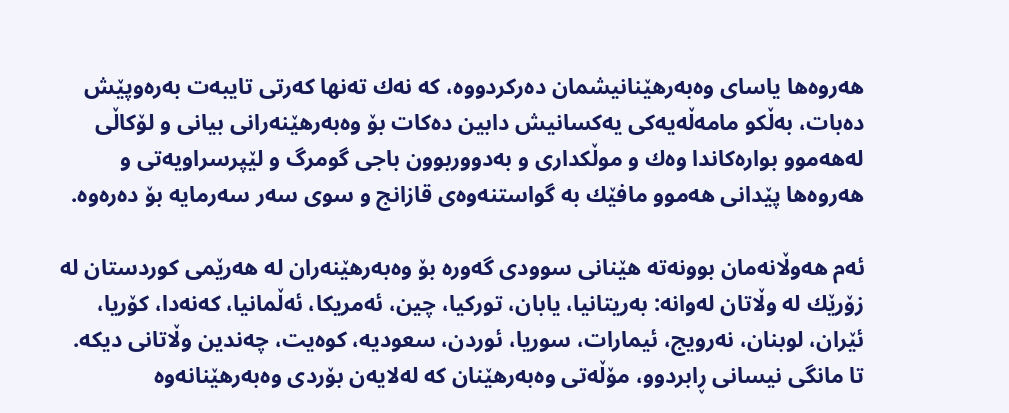هه‌روه‌ها یاسای‌ وه‌به‌رهێنانیشمان ده‌ركردووه‌، كه‌ نه‌ك ته‌نها كه‌رتی‌ تایبه‌ت به‌ره‌وپێش ده‌بات، به‌ڵكو مامه‌ڵه‌یه‌كی‌ یه‌كسانیش دابین ده‌كات بۆ وه‌به‌رهێنه‌رانی‌ بیانی‌ و لۆكاڵی‌ له‌هه‌موو بواره‌كاندا وه‌ك و موڵكداری‌ و به‌دووربوون باجی‌ گومرگ و لێپرسراویه‌تی‌ و هه‌روه‌ها پێدانی‌ هه‌موو مافێك به‌ گواستنه‌وه‌ی‌ قازانج و سوی‌ سه‌ر سه‌رمایه‌ بۆ ده‌ره‌وه‌.

ئه‌م هه‌وڵانه‌مان بوونه‌ته‌ هێنانی‌ سوودی‌ گه‌وره‌ بۆ وه‌به‌رهێنه‌ران له‌ هه‌رێمی‌ كوردستان له‌ زۆرێك له‌ وڵاتان له‌وانه‌: به‌ریتانیا، یابان، توركیا، چین، ئه‌مریكا، ئه‌ڵمانیا، كه‌نه‌دا، كۆریا، ئێران، لوبنان، نه‌رویج، ئیمارات، سوریا، ئوردن، سعودیه‌، كوه‌یت، چه‌ندین وڵاتانی‌ دیكه‌.
تا مانگی‌ نیسانی‌ ڕابردوو، مۆڵه‌تی‌ وه‌به‌رهێنان كه‌ له‌لایه‌ن بۆردی‌ وه‌به‌رهێنانه‌وه‌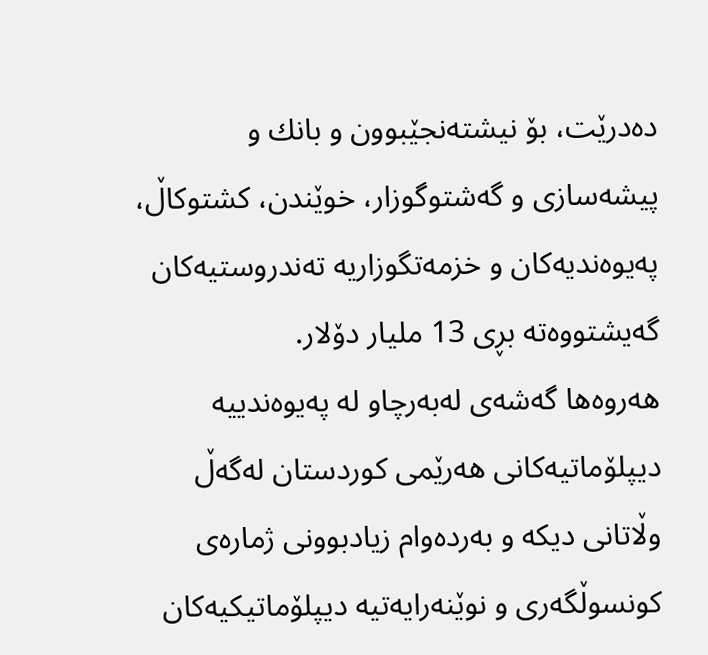ده‌درێت، بۆ نیشته‌نجێبوون و بانك و پیشه‌سازی‌ و گه‌شتوگوزار، خوێندن، كشتوكاڵ، په‌یوه‌ندیه‌كان و خزمه‌تگوزاریه‌ ته‌ندروستیه‌كان گه‌یشتووه‌ته‌ بڕی‌ 13 ملیار دۆلار.
هه‌روه‌ها گه‌شه‌ی‌ له‌به‌رچاو له‌ په‌یوه‌ندییه‌ دیپلۆماتیه‌كانی‌ هه‌رێمی‌ كوردستان له‌گه‌ڵ وڵاتانی‌ دیكه‌ و به‌رده‌وام زیادبوونی‌ ژماره‌ی‌ كونسوڵگه‌ری‌ و نوێنه‌رایه‌تیه‌ دیپلۆماتیكیه‌كان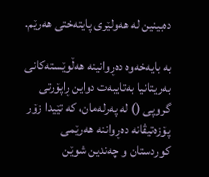ده‌بینین له‌ هه‌ولێری‌ پایته‌ختی‌ هه‌رێم.

به‌ بایه‌خه‌وه‌ ده‌ڕوانینه‌ هه‌ڵوێسته‌كانی‌ به‌ریتانیا به‌تایبه‌ت دواین ڕاپۆرتی‌ گروپی‌ () له‌ په‌رله‌مان، كه‌ تێیدا زۆر پۆزه‌تیڤانه‌ ده‌ڕواننه‌ هه‌رێمی‌ كوردستان و چه‌ندین شوێن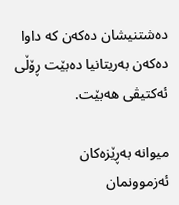ده‌شتنیشان ده‌كه‌ن كه‌ داوا ده‌كه‌ن به‌ریتانیا ده‌بێت ڕۆڵی‌ ئه‌كتیڤی‌ هه‌بێت.

میوانه‌ به‌ڕێزه‌كان
ئه‌زموونمان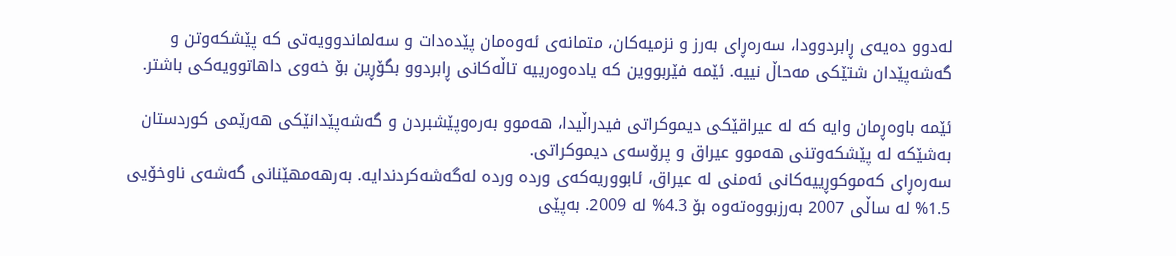له‌دوو ده‌یه‌ی‌ ڕابردوودا، سه‌ره‌ڕای‌ به‌رز و نزمیه‌كان، متمانه‌ی‌ ئه‌وه‌مان پێده‌دات و سه‌لماندوویه‌تی‌ كه‌ پێشكه‌وتن و گه‌شه‌پێدان شتێكی‌ مه‌حاڵ نییه‌. ئێمه‌ فێربووین كه‌ یاده‌وه‌رییه‌ تاڵه‌كانی‌ ڕابردوو بگۆڕین بۆ خه‌وی‌ داهاتوویه‌كی‌ باشتر.

ئێمه‌ باوه‌ڕمان وایه‌ كه‌ له‌ عیراقێكی‌ دیموكراتی‌ فیدراڵیدا، هه‌موو به‌ره‌وپێشبردن و گه‌شه‌پێدانێكی‌ هه‌رێمی‌ كوردستان به‌شێكه‌ له‌ پێشكه‌وتنی‌ هه‌موو عیراق و پرۆسه‌ی‌ دیموكراتی‌.
سه‌ره‌ڕای‌ كه‌موكوڕییه‌كانی‌ ئه‌منی‌ له‌ عیراق، ئابووریه‌كه‌ی‌ ورده‌ ورده‌ له‌گه‌شه‌كردندایه‌. به‌رهه‌مهێنانی‌ گه‌شه‌ی‌ ناوخۆیی‌ 1.5% له‌ ساڵی‌ 2007 به‌رزبووه‌ته‌وه‌ بۆ 4.3% له‌ 2009. به‌پێی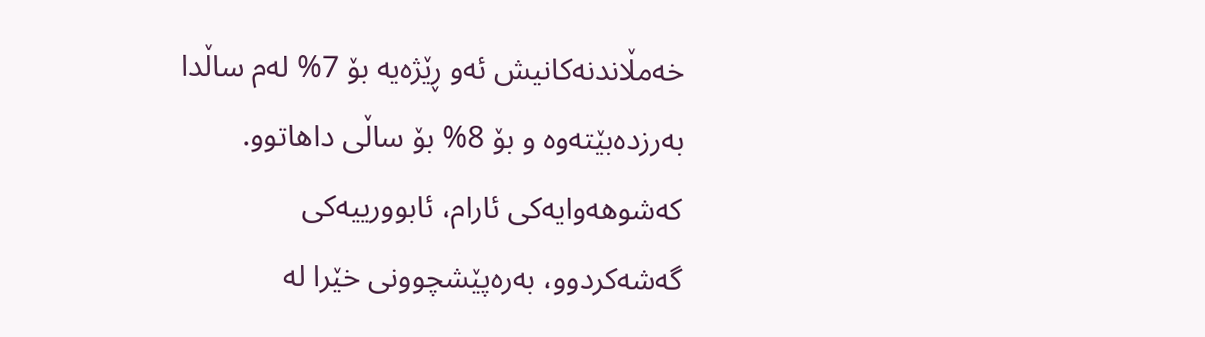خه‌مڵاندنه‌كانیش ئه‌و ڕێژه‌یه‌ بۆ 7% له‌م ساڵدا به‌رزده‌بێته‌وه‌ و بۆ 8% بۆ ساڵی‌ داهاتوو.
كه‌شوهه‌وایه‌كی‌ ئارام، ئابوورییه‌كی‌ گه‌شه‌كردوو، به‌ره‌پێشچوونی‌ خێرا له‌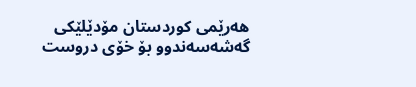هه‌رێمی‌ كوردستان مۆدێلێكی‌ گه‌شه‌سه‌ندوو بۆ خۆی‌ دروست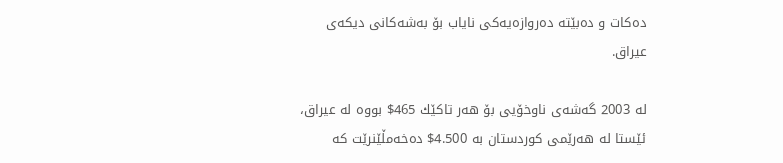ده‌كات و ده‌بێته‌ ده‌روازه‌یه‌كی‌ نایاب بۆ به‌شه‌كانی‌ دیكه‌ی‌ عیراق.

له‌ 2003 گه‌شه‌ی‌ ناوخۆیی‌ بۆ هه‌ر تاكێك 465$ بووه‌ له‌ عیراق، ئێستا له‌ هه‌رێمی‌ كوردستان به‌ 4.500$ ده‌خه‌مڵێنرێت كه‌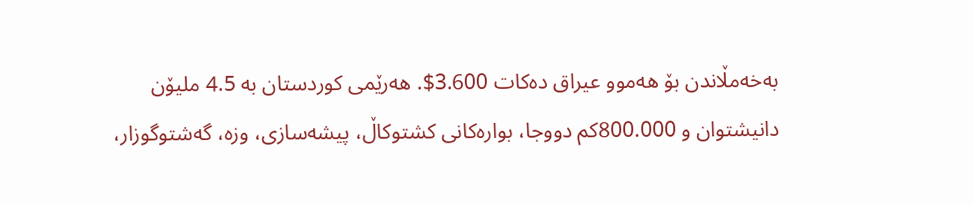به‌خه‌مڵاندن بۆ هه‌موو عیراق ده‌كات 3.600$. هه‌رێمی‌ كوردستان به‌ 4.5 ملیۆن دانیشتوان و 800.000كم دووجا، بواره‌كانی‌ كشتوكاڵ، پیشه‌سازی‌، وزه‌، گه‌شتوگوزار،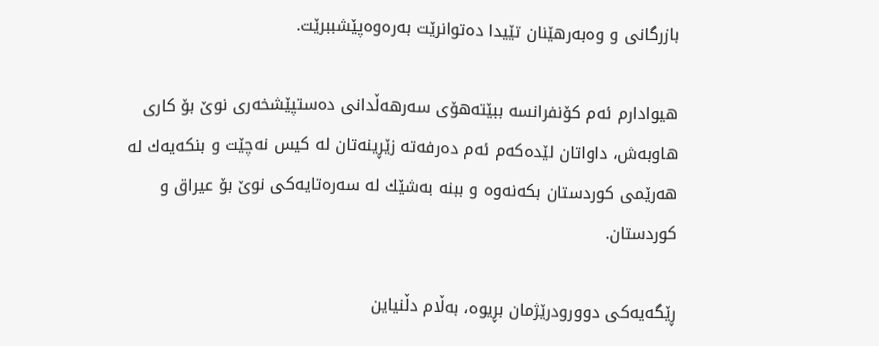بازرگانی‌ و وه‌به‌رهێنان تێیدا ده‌توانرێت به‌ره‌وه‌پێشببرێت.

هیوادارم ئه‌م كۆنفرانسه‌ ببێته‌هۆی‌ سه‌رهه‌ڵدانی‌ ده‌ستپێشخه‌ری‌ نوێ‌ بۆ كاری‌ هاوبه‌ش، داواتان لێده‌كه‌م ئه‌م ده‌رفه‌ته‌ زێڕینه‌تان له‌ كیس نه‌چێت و بنكه‌یه‌ك له‌ هه‌رێمی‌ كوردستان بكه‌نه‌وه‌ و ببنه‌ به‌شێك له‌ سه‌ره‌تایه‌كی‌ نوێ‌ بۆ عیراق و كوردستان.

ڕێگه‌یه‌كی‌ دوورودرێژمان بڕیوه‌، به‌ڵام دڵنیاین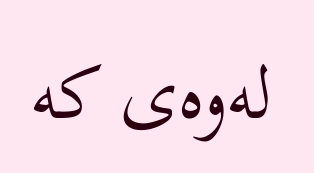له‌وه‌ی‌ كه‌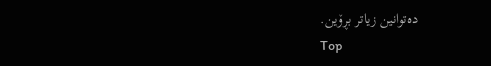ده‌توانین زیاتر بڕۆین.
Top